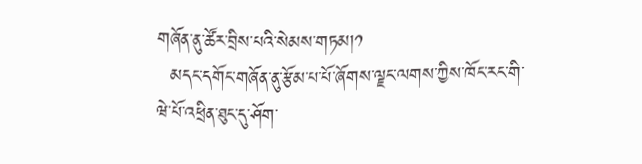གཞོན་ནུ་ཚོར་བྲིས་པའི་སེམས་གཏམ།༡
  མདང་དགོང་གཞོན་ནུ་རྩོམ་པ་པོ་ཞོགས་ལྗང་ལགས་ཀྱིས་ཁོང་རང་གི་ཝེ་པོ་འཕྲིན་ཐུང་དུ་ཤོག་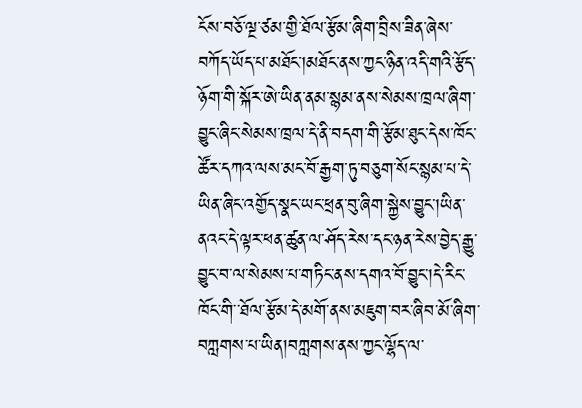ངོས་བཅོ་ལྔ་ཙམ་གྱི་ཐོལ་རྩོམ་ཞིག་བྲིས་ཟིན་ཞེས་བཀོད་ཡོད་པ་མཐོང་།མཐོང་ནས་ཀྱང་ཉིན་འདི་གའི་རྩོད་ཉོག་གི་སྐོར་ཨེ་ཡིན་ནམ་སྙམ་ནས་སེམས་ཁྲལ་ཞིག་བྱུང་ཞིང་སེམས་ཁྲལ་དེ་ནི་བདག་གི་རྩོམ་ཐུང་དེས་ཁོང་ཚོར་དཀའ་ལས་མང་བོ་རྒྱག་ཏུ་བཅུག་སོང་སྙམ་པ་དེ་ཡིན་ཞིང་འགྱོད་སྣང་ཡང་ཕྲན་བུ་ཞིག་སྐྱེས་བྱུང་།ཡིན་ནའང་དེ་ལྟར་ཕན་ཚུན་ལ་ཤོད་རེས་དང་ཉན་རེས་བྱེད་རྒྱུ་བྱུང་བ་ལ་སེམས་པ་གཏིང་ནས་དགའ་བོ་བྱུང་།དེ་རིང་ཁོང་གི་་ཐོལ་རྩོམ་དེ་མགོ་ནས་མཇུག་བར་ཞིབ་མོ་ཞིག་བཀླགས་པ་ཡིན།བཀླགས་ནས་ཀྱང་ལྷོད་ལ་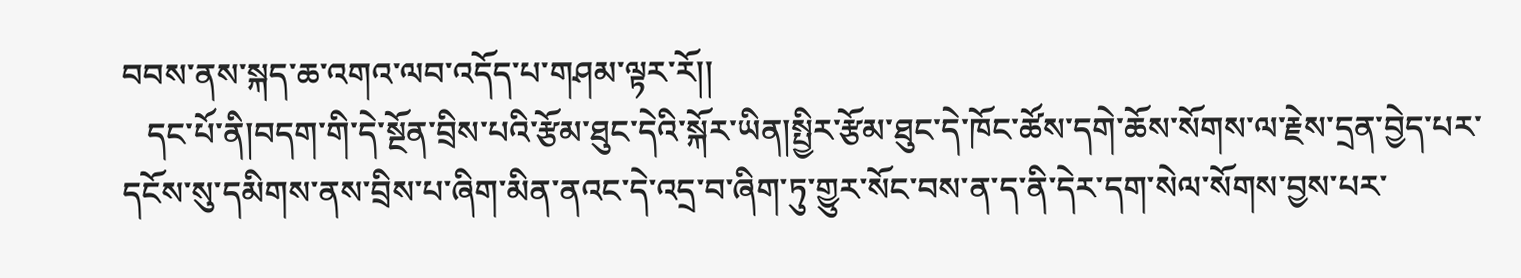བབས་ནས་སྐད་ཆ་འགའ་ལབ་འདོད་པ་གཤམ་ལྟར་རོ།།
   དང་པོ་ནི།བདག་གི་དེ་སྔོན་བྲིས་པའི་རྩོམ་ཐུང་དེའི་སྐོར་ཡིན།སྤྱིར་རྩོམ་ཐུང་དེ་ཁོང་ཚོས་དགེ་ཆོས་སོགས་ལ་རྗེས་དྲན་བྱེད་པར་དངོས་སུ་དམིགས་ནས་བྲིས་པ་ཞིག་མིན་ནའང་དེ་འདྲ་བ་ཞིག་ཏུ་གྱུར་སོང་བས་ན་ད་ནི་དེར་དག་སེལ་སོགས་བྱས་པར་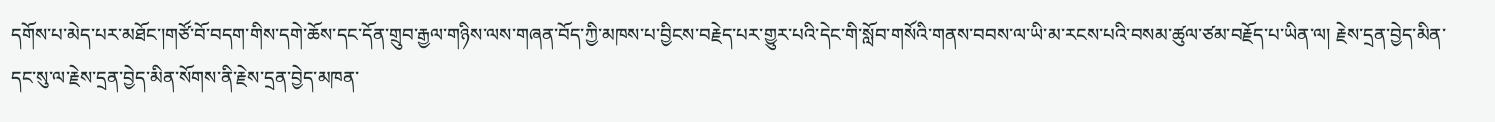དགོས་པ་མེད་པར་མཐོང་།གཙོ་བོ་བདག་གིས་དགེ་ཆོས་དང་དོན་གྲུབ་རྒྱལ་གཉིས་ལས་གཞན་བོད་ཀྱི་མཁས་པ་བྱིངས་བརྗེད་པར་གྱུར་པའི་དེང་གི་སློབ་གསོའི་གནས་བབས་ལ་ཡི་མ་རངས་པའི་བསམ་ཚུལ་ཙམ་བརྗོད་པ་ཡིན་ལ། རྗེས་དྲན་བྱེད་མིན་དང་སུ་ལ་རྗེས་དྲན་བྱེད་མིན་སོགས་ནི་རྗེས་དྲན་བྱེད་མཁན་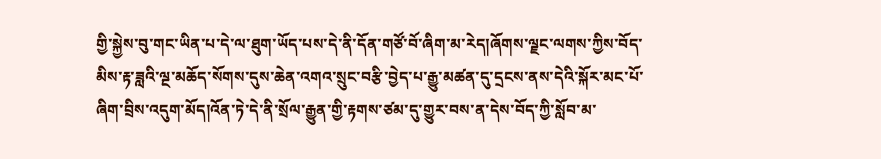གྱི་སྐྱེས་བུ་གང་ཡིན་པ་དེ་ལ་ཐུག་ཡོད་པས་དེ་ནི་དོན་གཙོ་བོ་ཞིག་མ་རེད།ཞོགས་ལྗང་ལགས་ཀྱིས་བོད་མིས་རྟ་ཟླའི་ལྔ་མཆོད་སོགས་དུས་ཆེན་འགའ་སྲུང་བརྩི་བྱེད་པ་རྒྱུ་མཚན་དུ་དྲངས་ནས་དེའི་སྐོར་མང་པོ་ཞིག་བྲིས་འདུག་མོད།འོན་ཏེ་དེ་ནི་སྲོལ་རྒྱུན་གྱི་རྟགས་ཙམ་དུ་གྱུར་བས་ན་དེས་བོད་ཀྱི་སློབ་མ་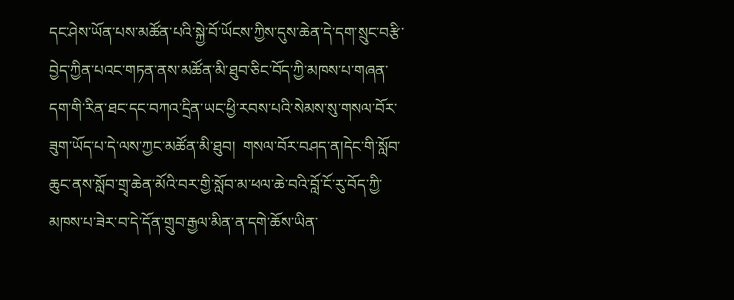དང་ཤེས་ཡོན་པས་མཚོན་པའི་སྐྱེ་བོ་ཡོངས་ཀྱིས་དུས་ཆེན་དེ་དག་སྲུང་བརྩི་བྱེད་ཀྱིན་པའང་གཏན་ནས་མཚོན་མི་ཐུབ་ཅིང་བོད་ཀྱི་མཁས་པ་གཞན་དག་གི་རིན་ཐང་དང་བཀའ་དྲིན་ཡང་ཕྱི་རབས་པའི་སེམས་སུ་གསལ་བོར་ཟུག་ཡོད་པ་དེ་ལས་ཀྱང་མཚོན་མི་ཐུབ།  གསལ་བོར་བཤད་ན།དེང་གི་སློབ་ཆུང་ནས་སློབ་གྲྭ་ཆེན་མོའི་བར་གྱི་སློབ་མ་ཕལ་ཆེ་བའི་བློ་ངོ་རུ་བོད་ཀྱི་མཁས་པ་ཟེར་བ་དེ་དོན་གྲུབ་རྒྱལ་མིན་ན་དགེ་ཆོས་ཡིན་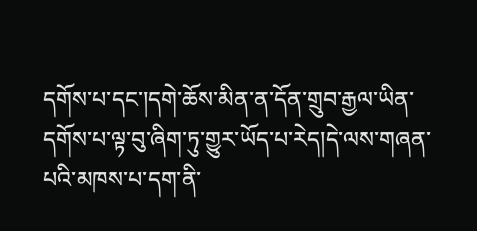དགོས་པ་དང་།དགེ་ཆོས་མིན་ན་དོན་གྲུབ་རྒྱལ་ཡིན་དགོས་པ་ལྟ་བུ་ཞིག་ཏུ་གྱུར་ཡོད་པ་རེད།དེ་ལས་གཞན་པའི་མཁས་པ་དག་ནི་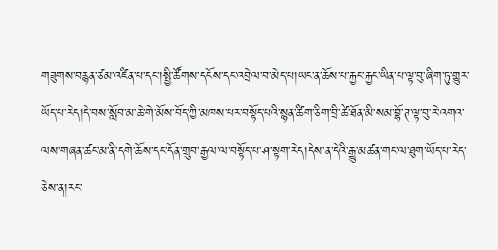གཟུགས་བརྙན་ཙམ་འཛིན་པ་དང་།སྤྱི་ཚོགས་དངོས་དང་འབྲེལ་བ་མེད་པ།ཡང་ན་ཆོས་པ་རྐྱང་རྐྱང་ཡིན་པ་ལྟ་བུ་ཞིག་ཏུ་གྱུར་ཡོད་པ་རེད།དེ་བས་སློབ་མ་ཆེ་གེ་མོས་བོད་ཀྱི་མཁས་པར་བསྟོད་པའི་སྙན་ཚིག་ཅིག་བྲི་ཚེ་ཐོན་མི་སམ་བྷོ་ཊ་ལྟ་བུ་རེ་འགའ་ལས་གཞན་ཚང་མ་ནི་དགེ་ཆོས་དང་དོན་གྲུབ་རྒྱལ་ལ་བསྟོད་པ་ཤ་སྟག་རེད།དེས་ན་དེའི་རྒྱུ་མཚན་གང་ལ་ཐུག་ཡོད་པ་རེད་ཅེས་ན།རང་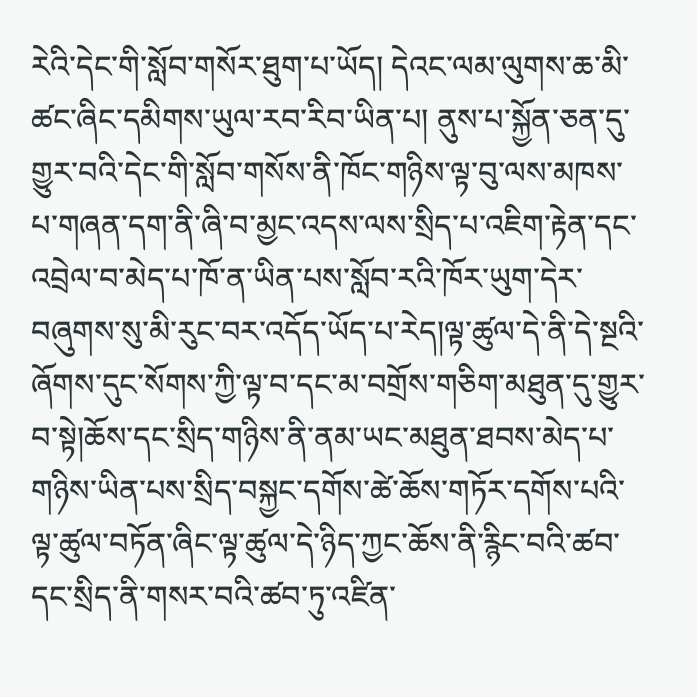རེའི་དེང་གི་སློབ་གསོར་ཐུག་པ་ཡོད། དེའང་ལམ་ལུགས་ཆ་མི་ཚང་ཞིང་དམིགས་ཡུལ་རབ་རིབ་ཡིན་པ། ནུས་པ་སྐྱོན་ཅན་དུ་གྱུར་བའི་དེང་གི་སློབ་གསོས་ནི་ཁོང་གཉིས་ལྟ་བུ་ལས་མཁས་པ་གཞན་དག་ནི་ཞི་བ་མྱང་འདས་ལས་སྲིད་པ་འཇིག་རྟེན་དང་འབྲེལ་བ་མེད་པ་ཁོ་ན་ཡིན་པས་སློབ་རའི་ཁོར་ཡུག་དེར་བཞུགས་སུ་མི་རུང་བར་འདོད་ཡོད་པ་རེད།ལྟ་ཚུལ་དེ་ནི་དེ་སྔའི་ཞོགས་དུང་སོགས་ཀྱི་ལྟ་བ་དང་མ་བགྲོས་གཅིག་མཐུན་དུ་གྱུར་བ་སྟེ།ཆོས་དང་སྲིད་གཉིས་ནི་ནམ་ཡང་མཐུན་ཐབས་མེད་པ་གཉིས་ཡིན་པས་སྲིད་བསྐྱང་དགོས་ཚེ་ཆོས་གཏོར་དགོས་པའི་ལྟ་ཚུལ་བཏོན་ཞིང་ལྟ་ཚུལ་དེ་ཉིད་ཀྱང་ཆོས་ནི་རྙིང་བའི་ཚབ་དང་སྲིད་ནི་གསར་བའི་ཚབ་ཏུ་འཛིན་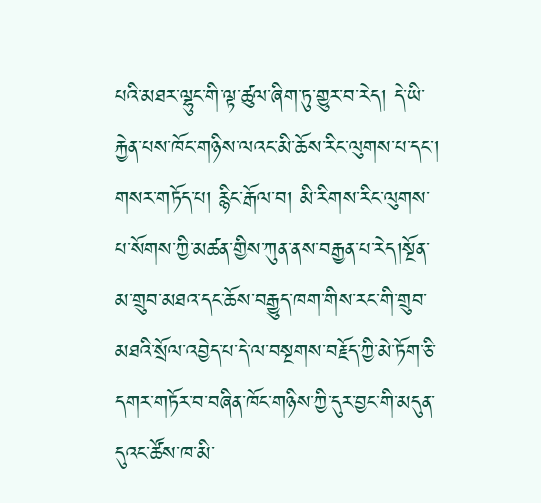པའི་མཐར་ལྷུང་གི་ལྟ་ཚུལ་ཞིག་ཏུ་གྱུར་བ་རེད། དེ་ཡི་རྐྱེན་པས་ཁོང་གཉིས་ལའང་མི་ཆོས་རིང་ལུགས་པ་དང་། གསར་གཏོད་པ། རྙིང་རྒོལ་བ། མི་རིགས་རིང་ལུགས་པ་སོགས་ཀྱི་མཚན་གྱིས་ཀུན་ནས་བརྒྱན་པ་རེད།སྔོན་མ་གྲུབ་མཐའ་དང་ཆོས་བརྒྱུད་ཁག་གིས་རང་གི་གྲུབ་མཐའི་སྲོལ་འབྱེད་པ་དེ་ལ་བསྔགས་བརྗོད་ཀྱི་མེ་ཏོག་ཅི་དགར་གཏོར་བ་བཞིན་ཁོང་གཉིས་ཀྱི་དུར་བྱང་གི་མདུན་དུའང་ཚོས་ཁ་མི་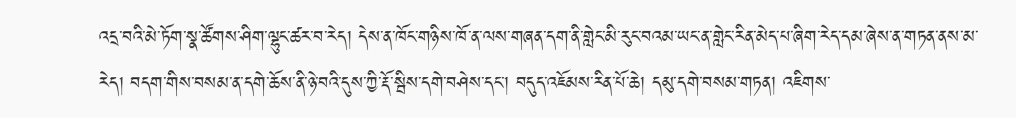འདྲ་བའི་མེ་ཏོག་སྣ་ཚོགས་ཤིག་ལྷུང་ཚར་བ་རེད། དེས་ན་ཁོང་གཉིས་ཁོ་ན་ལས་གཞན་དག་ནི་གླེང་མི་རུང་བའམ་ཡང་ན་གླེང་རིན་མེད་པ་ཞིག་རེད་དམ་ཞེས་ན་གཏན་ནས་མ་རེད། བདག་གིས་བསམ་ན་དགེ་ཆོས་ནི་ཉེ་བའི་དུས་ཀྱི་རྡོ་སྦིས་དགེ་བཤེས་དང་། བདུད་འཇོམས་རིན་པོ་ཆེ། དམུ་དགེ་བསམ་གཏན། འཇིགས་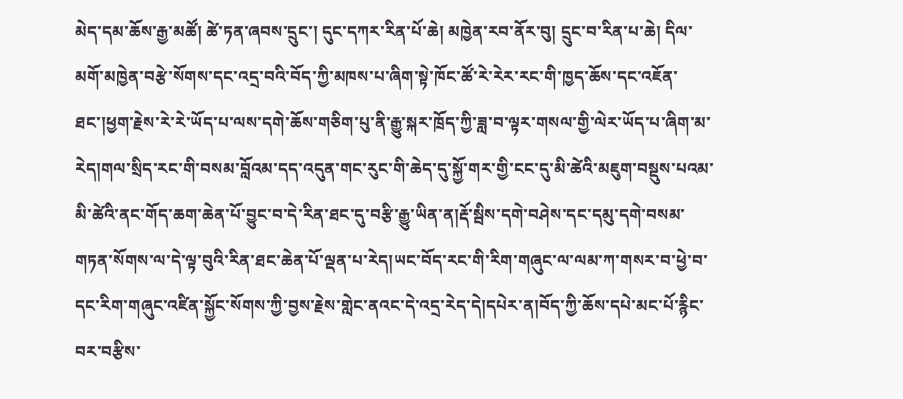མེད་དམ་ཆོས་རྒྱ་མཚོ། ཚེ་ཏན་ཞབས་དྲུང་། དུང་དཀར་རིན་པོ་ཆེ། མཁྱེན་རབ་ནོར་བུ། དྲུང་བ་རིན་པ་ཆེ། དིལ་མགོ་མཁྱེན་བརྩེ་སོགས་དང་འདྲ་བའི་བོད་ཀྱི་མཁས་པ་ཞིག་སྟེ་ཁོང་ཚོ་རེ་རེར་རང་གི་ཁྱད་ཆོས་དང་འཇོན་ཐང་།ཕྱག་རྗེས་རེ་རེ་ཡོད་པ་ལས་དགེ་ཆོས་གཅིག་པུ་ནི་རྒྱུ་སྐར་ཁྲོད་ཀྱི་ཟླ་བ་ལྟར་གསལ་གྱི་ལེར་ཡོད་པ་ཞིག་མ་རེད།གལ་སྲིད་རང་གི་བསམ་བློའམ་དད་འདུན་གང་རུང་གི་ཆེད་དུ་སྐྱོ་གར་གྱི་ངང་དུ་མི་ཚེའི་མཇུག་བསྡུས་པའམ་མི་ཚེའི་ནང་གོད་ཆག་ཆེན་པོ་བྱུང་བ་དེ་རིན་ཐང་དུ་བརྩི་རྒྱུ་ཡིན་ན།རྡོ་སྦིས་དགེ་བཤེས་དང་དམུ་དགེ་བསམ་གཏན་སོགས་ལ་དེ་ལྟ་བུའི་རིན་ཐང་ཆེན་པོ་ལྡན་པ་རེད།ཡང་བོད་རང་གི་རིག་གཞུང་ལ་ལམ་ཀ་གསར་བ་ཕྱེ་བ་དང་རིག་གཞུང་འཛིན་སྐྱོང་སོགས་ཀྱི་བྱས་རྗེས་གླེང་ནའང་དེ་འདྲ་རེད་དེ།དཔེར་ན།བོད་ཀྱི་ཆོས་དཔེ་མང་པོ་རྙིང་བར་བརྩིས་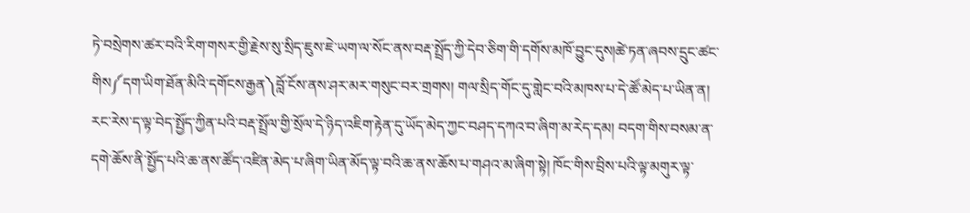ཏེ་བསྲེགས་ཚར་བའི་རིག་གསར་གྱི་རྗེས་སུ་སྲིད་ཇུས་ཇེ་ཡག་ལ་སོང་ནས་བརྡ་སྤྲོད་ཀྱི་དེབ་ཅིག་གི་དགོས་མཁོ་བྱུང་དུས།ཚེ་ཏན་ཞབས་དྲུང་ཚང་གིས༼དག་ཡིག་ཐོན་མིའི་དགོངས་རྒྱན༽བློ་ངོས་ནས་ཤར་མར་གསུང་བར་གྲགས། གལ་སྲིད་གོང་དུ་གླེང་བའི་མཁས་པ་དེ་ཚོ་མེད་པ་ཡིན་ན། རང་རེས་ད་ལྟ་བེད་སྤྱོད་ཀྱིན་པའི་བརྡ་སྤྲོལ་གྱི་སྲོལ་དེ་ཉིད་འཇིག་རྟེན་དུ་ཡོད་མེད་ཀྱང་བཤད་དཀའ་བ་ཞིག་མ་རེད་དམ། བདག་གིས་བསམ་ན་དགེ་ཆོས་ནི་སྤྱོད་པའི་ཆ་ནས་ཚོད་འཛིན་མེད་པ་ཞིག་ཡིན་མོད་ལྟ་བའི་ཆ་ནས་ཆོས་པ་གཤའ་མ་ཞིག་སྟེ། ཁོང་གིས་བྲིས་པའི་ལྟ་མགུར་ལྟ་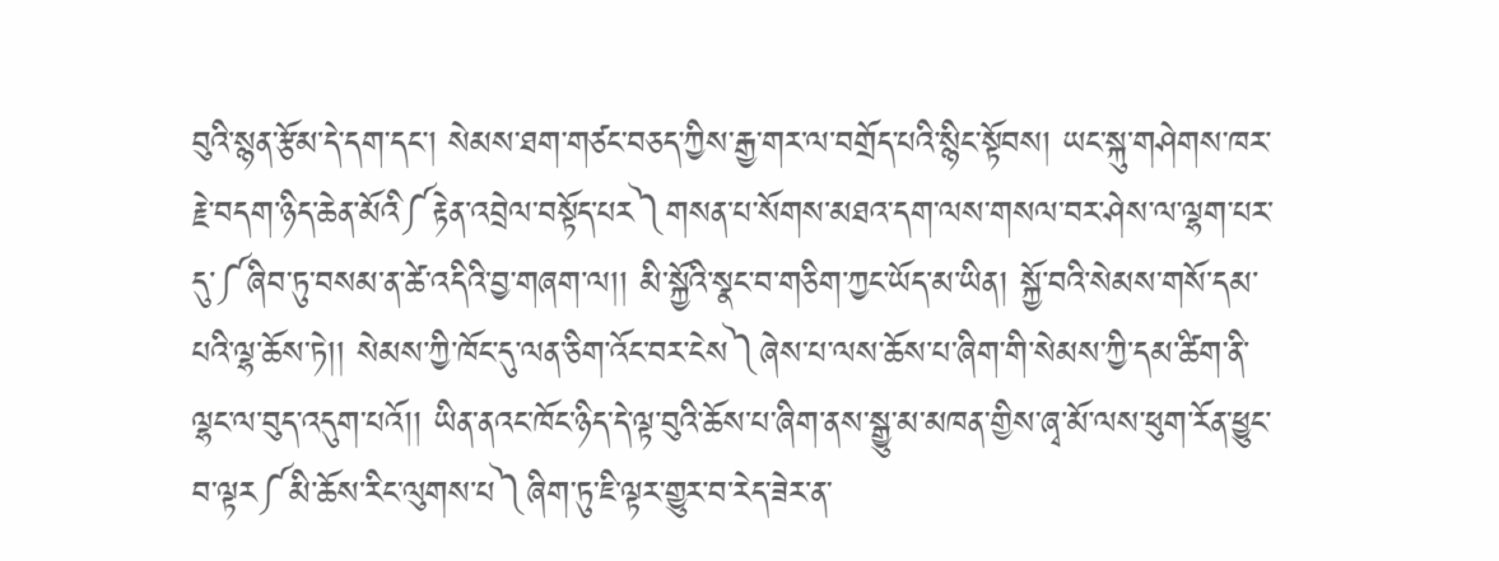བུའི་སྙན་རྩོམ་དེ་དག་དང་། སེམས་ཐག་གཙང་བཅད་ཀྱིས་རྒྱ་གར་ལ་བགྲོད་པའི་སྙིང་སྟོབས། ཡང་སྐུ་གཤེགས་ཁར་རྗེ་བདག་ཉིད་ཆེན་མོའི༼རྟེན་འབྲེལ་བསྟོད་པར༽གསན་པ་སོགས་མཐའ་དག་ལས་གསལ་བར་ཤེས་ལ་ལྷག་པར་དུ་༼ཞིབ་ཏུ་བསམ་ན་ཚེ་འདིའི་བྱ་གཞག་ལ།། མི་སྐྱོའི་སྣང་བ་གཅིག་ཀྱང་ཡོད་མ་ཡིན། སྐྱོ་བའི་སེམས་གསོ་དམ་པའི་ལྷ་ཆོས་ཏེ།། སེམས་ཀྱི་ཁོང་དུ་ལན་ཅིག་འོང་བར་ངེས༽ཞེས་པ་ལས་ཆོས་པ་ཞིག་གི་སེམས་ཀྱི་དམ་ཚིག་ནི་ལྷང་ལ་བུད་འདུག་པའོ།། ཡིན་ནའང་ཁོང་ཉིད་དེ་ལྟ་བུའི་ཆོས་པ་ཞིག་ནས་སྒྱུ་མ་མཁན་གྱིས་ཞྭ་མོ་ལས་ཕུག་རོན་ཕྱུང་བ་ལྟར༼མི་ཆོས་རིང་ལུགས་པ༽ཞིག་ཏུ་ཇི་ལྟར་གྱུར་བ་རེད་ཟེར་ན་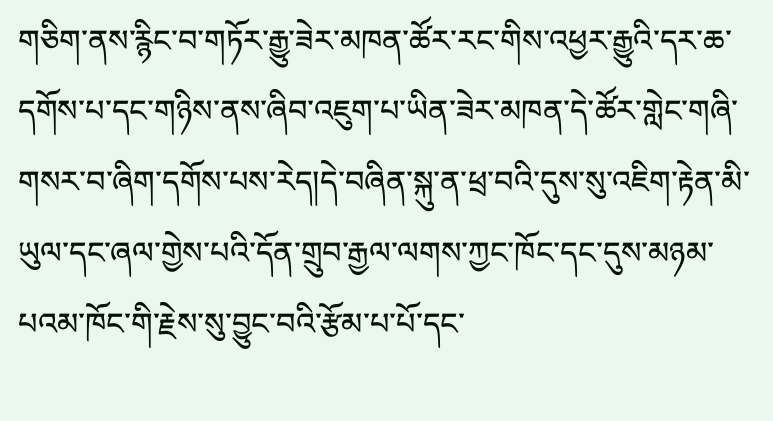གཅིག་ནས་རྙིང་བ་གཏོར་རྒྱུ་ཟེར་མཁན་ཚོར་རང་གིས་འཕྱར་རྒྱུའི་དར་ཆ་དགོས་པ་དང་གཉིས་ནས་ཞིབ་འཇུག་པ་ཡིན་ཟེར་མཁན་དེ་ཚོར་གླེང་གཞི་གསར་བ་ཞིག་དགོས་པས་རེད།དེ་བཞིན་སྐུ་ན་ཕྲ་བའི་དུས་སུ་འཇིག་རྟེན་མི་ཡུལ་དང་ཞལ་གྱེས་པའི་དོན་གྲུབ་རྒྱལ་ལགས་ཀྱང་ཁོང་དང་དུས་མཉམ་པའམ་ཁོང་གི་རྗེས་སུ་བྱུང་བའི་རྩོམ་པ་པོ་དང་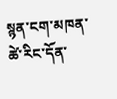སྙན་ངག་མཁན་ཚེ་རིང་དོན་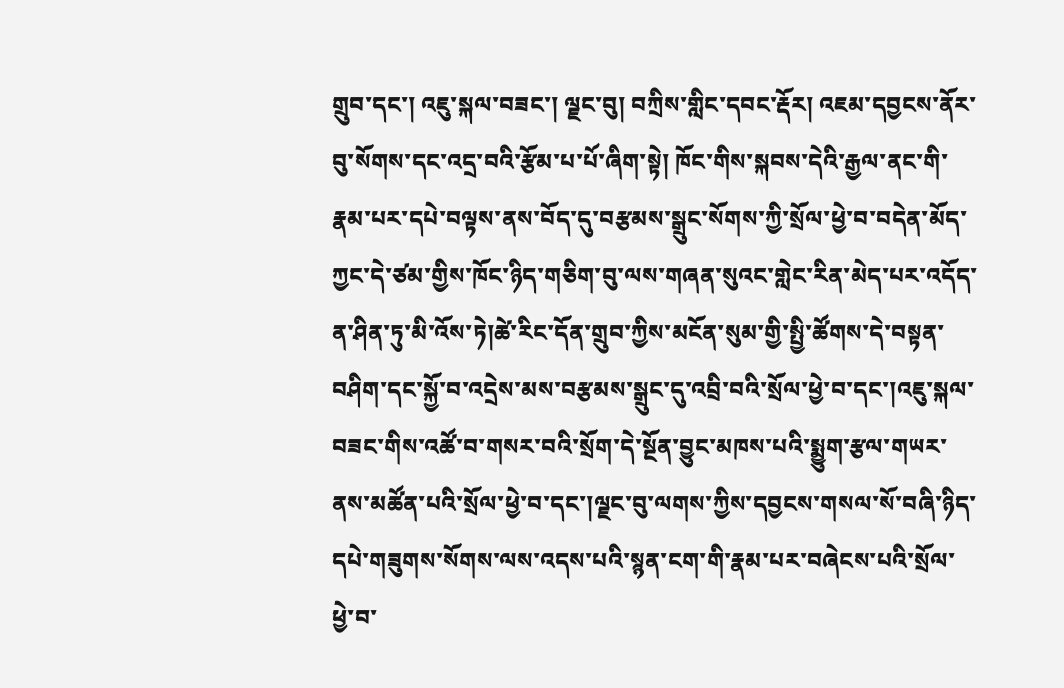གྲུབ་དང་། འཇུ་སྐལ་བཟང་། ལྗང་བུ། བཀྲིས་གླིང་དབང་རྡོར། འཇམ་དབྱངས་ནོར་བུ་སོགས་དང་འདྲ་བའི་རྩོམ་པ་པོ་ཞིག་སྟེ། ཁོང་གིས་སྐབས་དེའི་རྒྱལ་ནང་གི་རྣམ་པར་དཔེ་བལྟས་ནས་བོད་དུ་བརྩམས་སྒྲུང་སོགས་ཀྱི་སྲོལ་ཕྱེ་བ་བདེན་མོད་ཀྱང་དེ་ཙམ་གྱིས་ཁོང་ཉིད་གཅིག་བུ་ལས་གཞན་སུའང་གླེང་རིན་མེད་པར་འདོད་ན་ཤིན་ཏུ་མི་འོས་ཏེ།ཚེ་རིང་དོན་གྲུབ་ཀྱིས་མངོན་སུམ་གྱི་སྤྱི་ཚོགས་དེ་བསྟན་བཤིག་དང་སྐྱོ་བ་འདྲེས་མས་བརྩམས་སྒྲུང་དུ་འབྲི་བའི་སྲོལ་ཕྱེ་བ་དང་།འཇུ་སྐལ་བཟང་གིས་འཚོ་བ་གསར་བའི་སྲོག་དེ་སྔོན་བྱུང་མཁས་པའི་སྨྱུག་རྩལ་གཡར་ནས་མཚོན་པའི་སྲོལ་ཕྱེ་བ་དང་།ལྗང་བུ་ལགས་ཀྱིས་དབྱངས་གསལ་སོ་བཞི་ཉིད་དཔེ་གཟུགས་སོགས་ལས་འདས་པའི་སྙན་ངག་གི་རྣམ་པར་བཞེངས་པའི་སྲོལ་ཕྱེ་བ་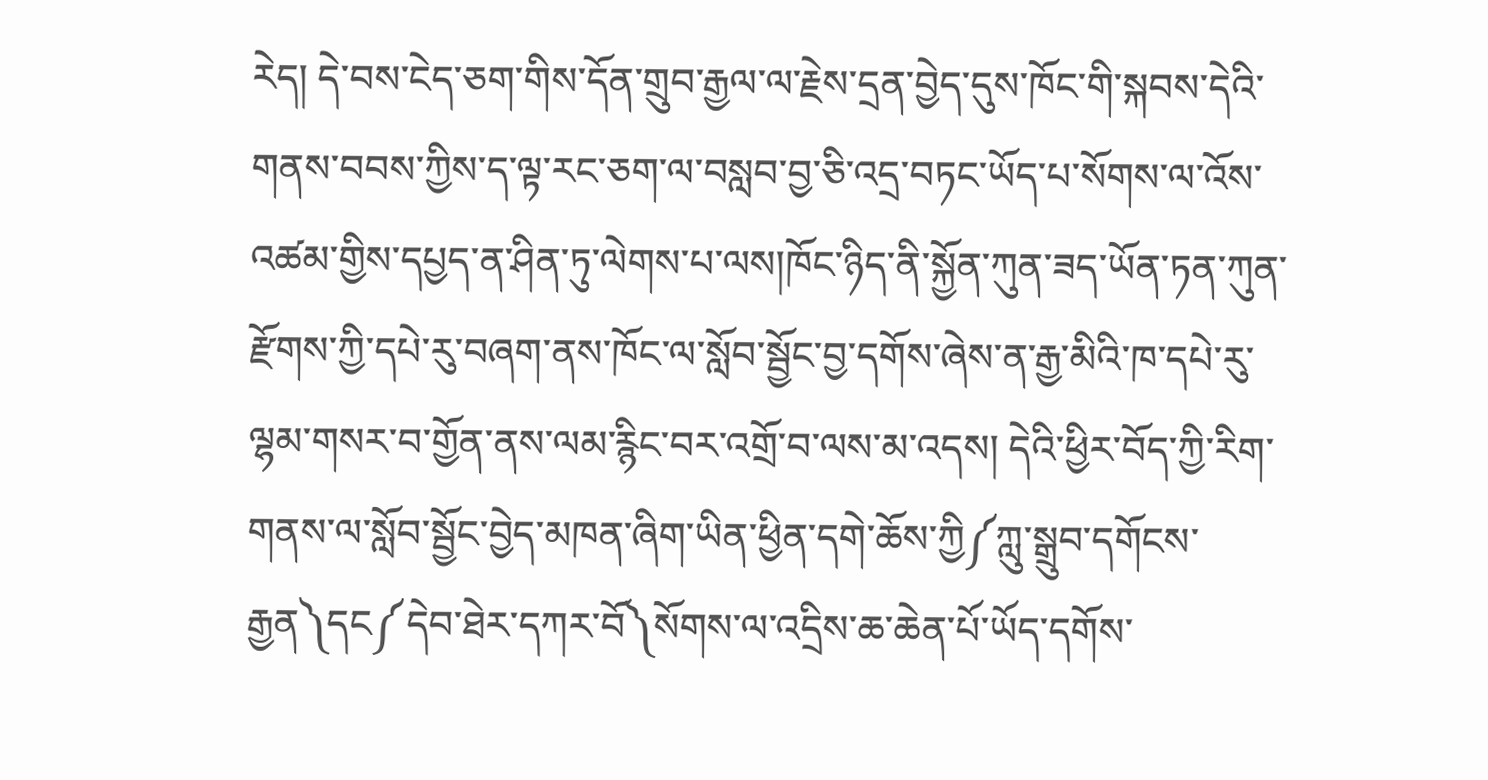རེད། དེ་བས་ངེད་ཅག་གིས་དོན་གྲུབ་རྒྱལ་ལ་རྗེས་དྲན་བྱེད་དུས་ཁོང་གི་སྐབས་དེའི་གནས་བབས་ཀྱིས་ད་ལྟ་རང་ཅག་ལ་བསླབ་བྱ་ཅི་འདྲ་བཏང་ཡོད་པ་སོགས་ལ་འོས་འཚམ་གྱིས་དཔྱད་ན་ཤིན་ཏུ་ལེགས་པ་ལས།ཁོང་ཉིད་ནི་སྐྱོན་ཀུན་ཟད་ཡོན་ཏན་ཀུན་རྫོགས་ཀྱི་དཔེ་རུ་བཞག་ནས་ཁོང་ལ་སློབ་སྦྱོང་བྱ་དགོས་ཞེས་ན་རྒྱ་མིའི་ཁ་དཔེ་རུ་ལྷམ་གསར་བ་གྱོན་ནས་ལམ་རྙིང་བར་འགྲོ་བ་ལས་མ་འདས། དེའི་ཕྱིར་བོད་ཀྱི་རིག་གནས་ལ་སློབ་སྦྱོང་བྱེད་མཁན་ཞིག་ཡིན་ཕྱིན་དགེ་ཆོས་ཀྱི༼ཀླུ་སྒྲུབ་དགོངས་རྒྱན༽དང༼དེབ་ཐེར་དཀར་བོ༽སོགས་ལ་འདྲིས་ཆ་ཆེན་པོ་ཡོད་དགོས་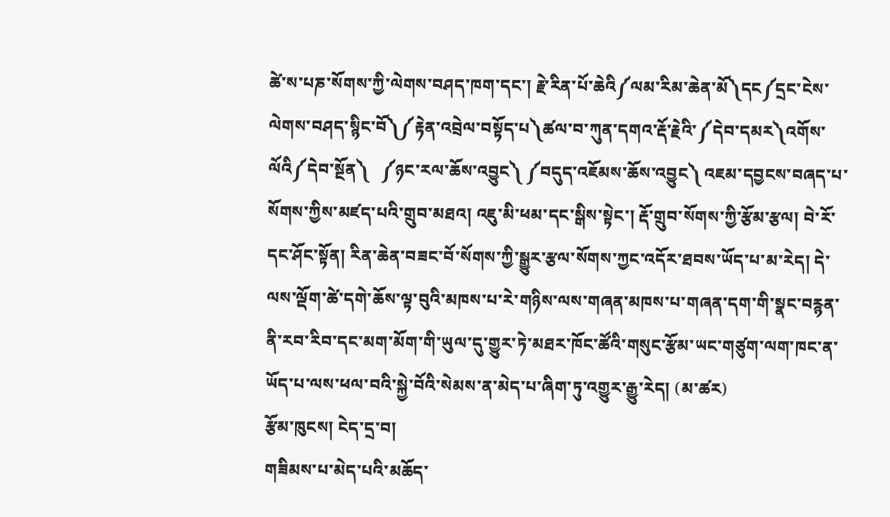ཚེ་ས་པཎ་སོགས་ཀྱི་ལེགས་བཤད་ཁག་དང་། རྗེ་རིན་པོ་ཆེའི༼ལམ་རིམ་ཆེན་མོ༽དང༼དྲང་ངེས་ལེགས་བཤད་སྙིང་བོ༽༼རྟེན་འབྲེལ་བསྟོད་པ༽ཚལ་བ་ཀུན་དགའ་རྡོ་རྗེའི་༼དེབ་དམར༽འགོས་ལོའི༼དེབ་སྔོན༽   ༼ཉང་རལ་ཆོས་འབྱུང༽ ༼བདུད་འཇོམས་ཆོས་འབྱུང༽ འཇམ་དབྱངས་བཞད་པ་སོགས་ཀྱིས་མཛད་པའི་གྲུབ་མཐའ། འཇུ་མི་ཕམ་དང་སྒིས་སྟེང་། རྡོ་གྲུབ་སོགས་ཀྱི་རྩོམ་རྩལ། བེ་རོ་དང་ཤོང་སྟོན། རིན་ཆེན་བཟང་བོ་སོགས་ཀྱི་སྒྱུར་རྩལ་སོགས་ཀྱང་འདོར་ཐབས་ཡོད་པ་མ་རེད། དེ་ལས་ལྡོག་ཚེ་དགེ་ཆོས་ལྟ་བུའི་མཁས་པ་རེ་གཉིས་ལས་གཞན་མཁས་པ་གཞན་དག་གི་སྣང་བརྙན་ནི་རབ་རིབ་དང་མག་མོག་གི་ཡུལ་དུ་གྱུར་ཏེ་མཐར་ཁོང་ཚོའི་གསུང་རྩོམ་ཡང་གཙུག་ལག་ཁང་ན་ཡོད་པ་ལས་ཕལ་བའི་སྐྱེ་བོའི་སེམས་ན་མེད་པ་ཞིག་ཏུ་འགྱུར་རྒྱུ་རེད། (མ་ཚར)
རྩོམ་ཁུངས། ངེད་དྲ་བ།
གཟིམས་པ་མེད་པའི་མཆོད་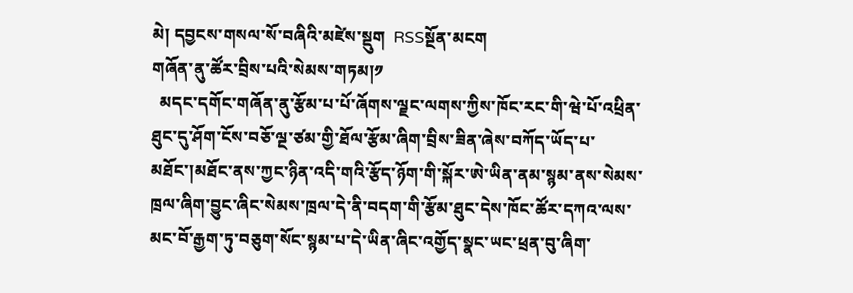མེ། དབྱངས་གསལ་སོ་བཞིའི་མཛེས་སྡུག  RSSསྔོན་མངག
གཞོན་ནུ་ཚོར་བྲིས་པའི་སེམས་གཏམ།༡
  མདང་དགོང་གཞོན་ནུ་རྩོམ་པ་པོ་ཞོགས་ལྗང་ལགས་ཀྱིས་ཁོང་རང་གི་ཝེ་པོ་འཕྲིན་ཐུང་དུ་ཤོག་ངོས་བཅོ་ལྔ་ཙམ་གྱི་ཐོལ་རྩོམ་ཞིག་བྲིས་ཟིན་ཞེས་བཀོད་ཡོད་པ་མཐོང་།མཐོང་ནས་ཀྱང་ཉིན་འདི་གའི་རྩོད་ཉོག་གི་སྐོར་ཨེ་ཡིན་ནམ་སྙམ་ནས་སེམས་ཁྲལ་ཞིག་བྱུང་ཞིང་སེམས་ཁྲལ་དེ་ནི་བདག་གི་རྩོམ་ཐུང་དེས་ཁོང་ཚོར་དཀའ་ལས་མང་བོ་རྒྱག་ཏུ་བཅུག་སོང་སྙམ་པ་དེ་ཡིན་ཞིང་འགྱོད་སྣང་ཡང་ཕྲན་བུ་ཞིག་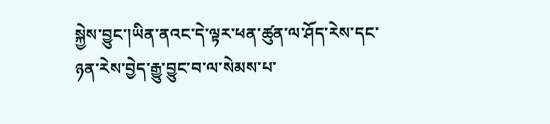སྐྱེས་བྱུང་།ཡིན་ནའང་དེ་ལྟར་ཕན་ཚུན་ལ་ཤོད་རེས་དང་ཉན་རེས་བྱེད་རྒྱུ་བྱུང་བ་ལ་སེམས་པ་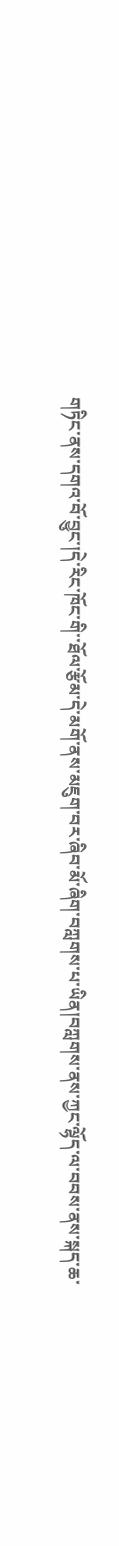གཏིང་ནས་དགའ་བོ་བྱུང་།དེ་རིང་ཁོང་གི་་ཐོལ་རྩོམ་དེ་མགོ་ནས་མཇུག་བར་ཞིབ་མོ་ཞིག་བཀླགས་པ་ཡིན།བཀླགས་ནས་ཀྱང་ལྷོད་ལ་བབས་ནས་སྐད་ཆ་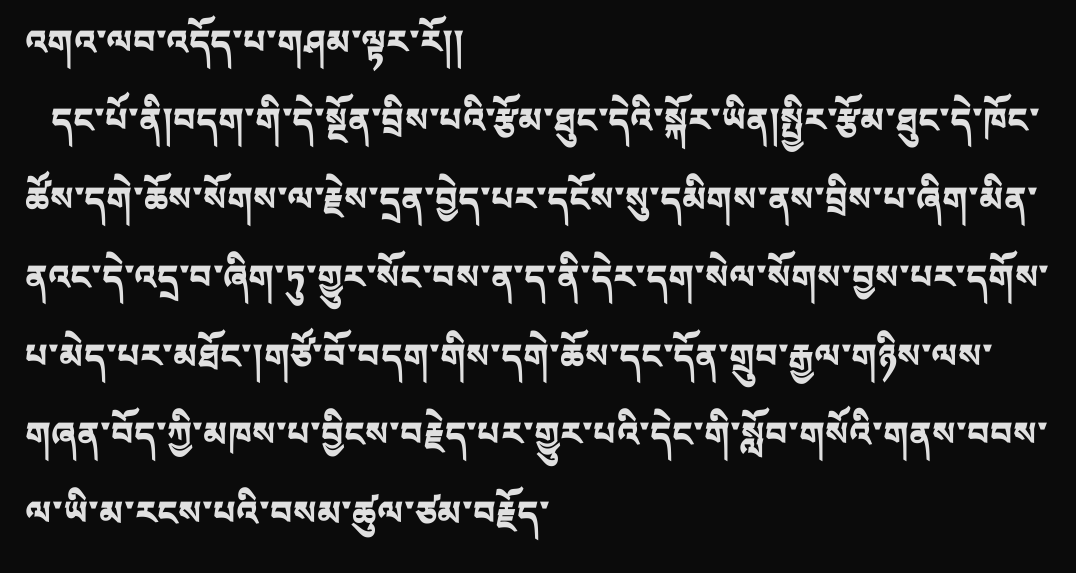འགའ་ལབ་འདོད་པ་གཤམ་ལྟར་རོ།།
   དང་པོ་ནི།བདག་གི་དེ་སྔོན་བྲིས་པའི་རྩོམ་ཐུང་དེའི་སྐོར་ཡིན།སྤྱིར་རྩོམ་ཐུང་དེ་ཁོང་ཚོས་དགེ་ཆོས་སོགས་ལ་རྗེས་དྲན་བྱེད་པར་དངོས་སུ་དམིགས་ནས་བྲིས་པ་ཞིག་མིན་ནའང་དེ་འདྲ་བ་ཞིག་ཏུ་གྱུར་སོང་བས་ན་ད་ནི་དེར་དག་སེལ་སོགས་བྱས་པར་དགོས་པ་མེད་པར་མཐོང་།གཙོ་བོ་བདག་གིས་དགེ་ཆོས་དང་དོན་གྲུབ་རྒྱལ་གཉིས་ལས་གཞན་བོད་ཀྱི་མཁས་པ་བྱིངས་བརྗེད་པར་གྱུར་པའི་དེང་གི་སློབ་གསོའི་གནས་བབས་ལ་ཡི་མ་རངས་པའི་བསམ་ཚུལ་ཙམ་བརྗོད་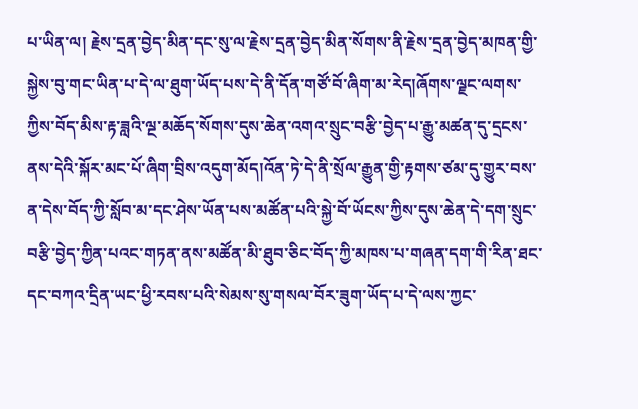པ་ཡིན་ལ། རྗེས་དྲན་བྱེད་མིན་དང་སུ་ལ་རྗེས་དྲན་བྱེད་མིན་སོགས་ནི་རྗེས་དྲན་བྱེད་མཁན་གྱི་སྐྱེས་བུ་གང་ཡིན་པ་དེ་ལ་ཐུག་ཡོད་པས་དེ་ནི་དོན་གཙོ་བོ་ཞིག་མ་རེད།ཞོགས་ལྗང་ལགས་ཀྱིས་བོད་མིས་རྟ་ཟླའི་ལྔ་མཆོད་སོགས་དུས་ཆེན་འགའ་སྲུང་བརྩི་བྱེད་པ་རྒྱུ་མཚན་དུ་དྲངས་ནས་དེའི་སྐོར་མང་པོ་ཞིག་བྲིས་འདུག་མོད།འོན་ཏེ་དེ་ནི་སྲོལ་རྒྱུན་གྱི་རྟགས་ཙམ་དུ་གྱུར་བས་ན་དེས་བོད་ཀྱི་སློབ་མ་དང་ཤེས་ཡོན་པས་མཚོན་པའི་སྐྱེ་བོ་ཡོངས་ཀྱིས་དུས་ཆེན་དེ་དག་སྲུང་བརྩི་བྱེད་ཀྱིན་པའང་གཏན་ནས་མཚོན་མི་ཐུབ་ཅིང་བོད་ཀྱི་མཁས་པ་གཞན་དག་གི་རིན་ཐང་དང་བཀའ་དྲིན་ཡང་ཕྱི་རབས་པའི་སེམས་སུ་གསལ་བོར་ཟུག་ཡོད་པ་དེ་ལས་ཀྱང་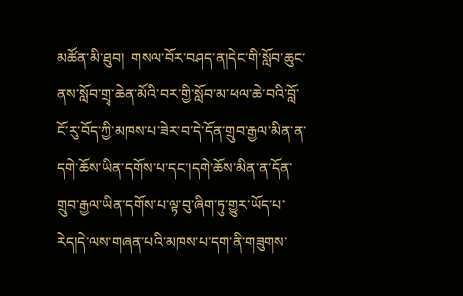མཚོན་མི་ཐུབ།  གསལ་བོར་བཤད་ན།དེང་གི་སློབ་ཆུང་ནས་སློབ་གྲྭ་ཆེན་མོའི་བར་གྱི་སློབ་མ་ཕལ་ཆེ་བའི་བློ་ངོ་རུ་བོད་ཀྱི་མཁས་པ་ཟེར་བ་དེ་དོན་གྲུབ་རྒྱལ་མིན་ན་དགེ་ཆོས་ཡིན་དགོས་པ་དང་།དགེ་ཆོས་མིན་ན་དོན་གྲུབ་རྒྱལ་ཡིན་དགོས་པ་ལྟ་བུ་ཞིག་ཏུ་གྱུར་ཡོད་པ་རེད།དེ་ལས་གཞན་པའི་མཁས་པ་དག་ནི་གཟུགས་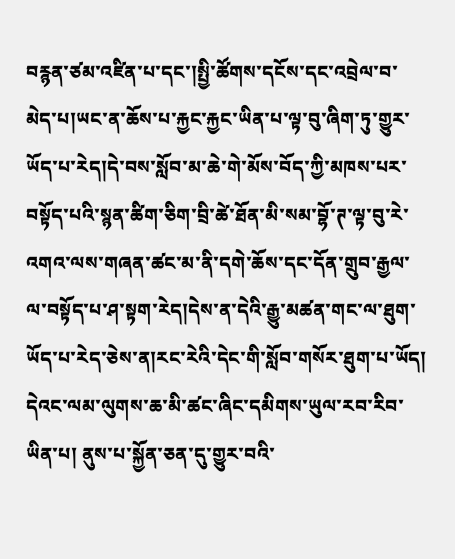བརྙན་ཙམ་འཛིན་པ་དང་།སྤྱི་ཚོགས་དངོས་དང་འབྲེལ་བ་མེད་པ།ཡང་ན་ཆོས་པ་རྐྱང་རྐྱང་ཡིན་པ་ལྟ་བུ་ཞིག་ཏུ་གྱུར་ཡོད་པ་རེད།དེ་བས་སློབ་མ་ཆེ་གེ་མོས་བོད་ཀྱི་མཁས་པར་བསྟོད་པའི་སྙན་ཚིག་ཅིག་བྲི་ཚེ་ཐོན་མི་སམ་བྷོ་ཊ་ལྟ་བུ་རེ་འགའ་ལས་གཞན་ཚང་མ་ནི་དགེ་ཆོས་དང་དོན་གྲུབ་རྒྱལ་ལ་བསྟོད་པ་ཤ་སྟག་རེད།དེས་ན་དེའི་རྒྱུ་མཚན་གང་ལ་ཐུག་ཡོད་པ་རེད་ཅེས་ན།རང་རེའི་དེང་གི་སློབ་གསོར་ཐུག་པ་ཡོད། དེའང་ལམ་ལུགས་ཆ་མི་ཚང་ཞིང་དམིགས་ཡུལ་རབ་རིབ་ཡིན་པ། ནུས་པ་སྐྱོན་ཅན་དུ་གྱུར་བའི་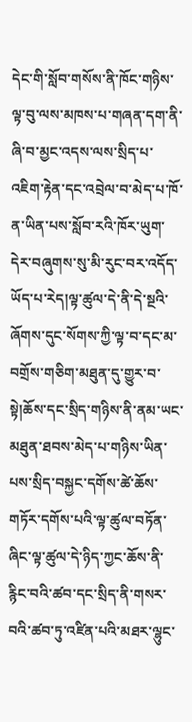དེང་གི་སློབ་གསོས་ནི་ཁོང་གཉིས་ལྟ་བུ་ལས་མཁས་པ་གཞན་དག་ནི་ཞི་བ་མྱང་འདས་ལས་སྲིད་པ་འཇིག་རྟེན་དང་འབྲེལ་བ་མེད་པ་ཁོ་ན་ཡིན་པས་སློབ་རའི་ཁོར་ཡུག་དེར་བཞུགས་སུ་མི་རུང་བར་འདོད་ཡོད་པ་རེད།ལྟ་ཚུལ་དེ་ནི་དེ་སྔའི་ཞོགས་དུང་སོགས་ཀྱི་ལྟ་བ་དང་མ་བགྲོས་གཅིག་མཐུན་དུ་གྱུར་བ་སྟེ།ཆོས་དང་སྲིད་གཉིས་ནི་ནམ་ཡང་མཐུན་ཐབས་མེད་པ་གཉིས་ཡིན་པས་སྲིད་བསྐྱང་དགོས་ཚེ་ཆོས་གཏོར་དགོས་པའི་ལྟ་ཚུལ་བཏོན་ཞིང་ལྟ་ཚུལ་དེ་ཉིད་ཀྱང་ཆོས་ནི་རྙིང་བའི་ཚབ་དང་སྲིད་ནི་གསར་བའི་ཚབ་ཏུ་འཛིན་པའི་མཐར་ལྷུང་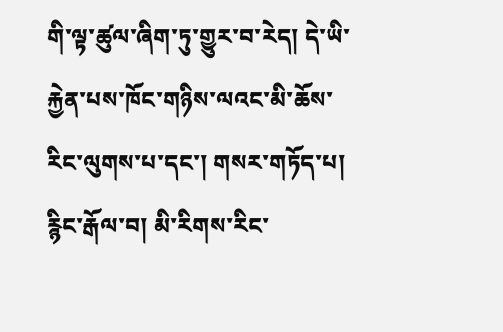གི་ལྟ་ཚུལ་ཞིག་ཏུ་གྱུར་བ་རེད། དེ་ཡི་རྐྱེན་པས་ཁོང་གཉིས་ལའང་མི་ཆོས་རིང་ལུགས་པ་དང་། གསར་གཏོད་པ། རྙིང་རྒོལ་བ། མི་རིགས་རིང་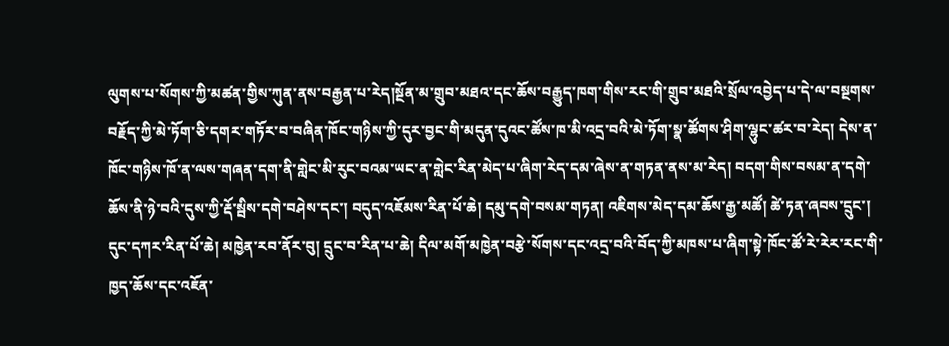ལུགས་པ་སོགས་ཀྱི་མཚན་གྱིས་ཀུན་ནས་བརྒྱན་པ་རེད།སྔོན་མ་གྲུབ་མཐའ་དང་ཆོས་བརྒྱུད་ཁག་གིས་རང་གི་གྲུབ་མཐའི་སྲོལ་འབྱེད་པ་དེ་ལ་བསྔགས་བརྗོད་ཀྱི་མེ་ཏོག་ཅི་དགར་གཏོར་བ་བཞིན་ཁོང་གཉིས་ཀྱི་དུར་བྱང་གི་མདུན་དུའང་ཚོས་ཁ་མི་འདྲ་བའི་མེ་ཏོག་སྣ་ཚོགས་ཤིག་ལྷུང་ཚར་བ་རེད། དེས་ན་ཁོང་གཉིས་ཁོ་ན་ལས་གཞན་དག་ནི་གླེང་མི་རུང་བའམ་ཡང་ན་གླེང་རིན་མེད་པ་ཞིག་རེད་དམ་ཞེས་ན་གཏན་ནས་མ་རེད། བདག་གིས་བསམ་ན་དགེ་ཆོས་ནི་ཉེ་བའི་དུས་ཀྱི་རྡོ་སྦིས་དགེ་བཤེས་དང་། བདུད་འཇོམས་རིན་པོ་ཆེ། དམུ་དགེ་བསམ་གཏན། འཇིགས་མེད་དམ་ཆོས་རྒྱ་མཚོ། ཚེ་ཏན་ཞབས་དྲུང་། དུང་དཀར་རིན་པོ་ཆེ། མཁྱེན་རབ་ནོར་བུ། དྲུང་བ་རིན་པ་ཆེ། དིལ་མགོ་མཁྱེན་བརྩེ་སོགས་དང་འདྲ་བའི་བོད་ཀྱི་མཁས་པ་ཞིག་སྟེ་ཁོང་ཚོ་རེ་རེར་རང་གི་ཁྱད་ཆོས་དང་འཇོན་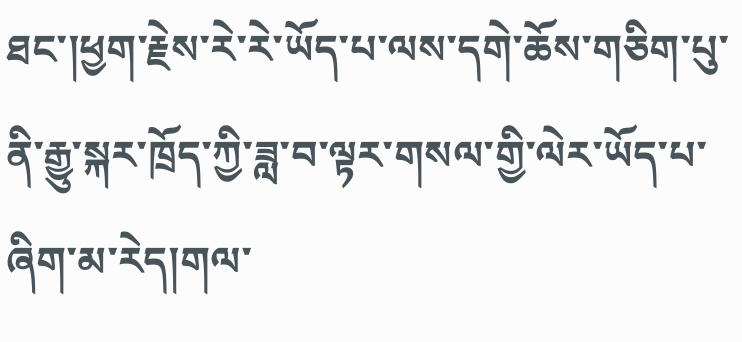ཐང་།ཕྱག་རྗེས་རེ་རེ་ཡོད་པ་ལས་དགེ་ཆོས་གཅིག་པུ་ནི་རྒྱུ་སྐར་ཁྲོད་ཀྱི་ཟླ་བ་ལྟར་གསལ་གྱི་ལེར་ཡོད་པ་ཞིག་མ་རེད།གལ་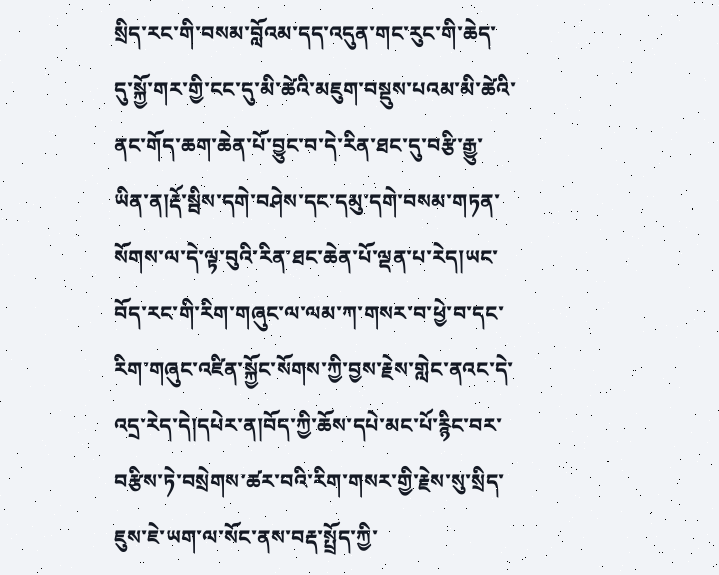སྲིད་རང་གི་བསམ་བློའམ་དད་འདུན་གང་རུང་གི་ཆེད་དུ་སྐྱོ་གར་གྱི་ངང་དུ་མི་ཚེའི་མཇུག་བསྡུས་པའམ་མི་ཚེའི་ནང་གོད་ཆག་ཆེན་པོ་བྱུང་བ་དེ་རིན་ཐང་དུ་བརྩི་རྒྱུ་ཡིན་ན།རྡོ་སྦིས་དགེ་བཤེས་དང་དམུ་དགེ་བསམ་གཏན་སོགས་ལ་དེ་ལྟ་བུའི་རིན་ཐང་ཆེན་པོ་ལྡན་པ་རེད།ཡང་བོད་རང་གི་རིག་གཞུང་ལ་ལམ་ཀ་གསར་བ་ཕྱེ་བ་དང་རིག་གཞུང་འཛིན་སྐྱོང་སོགས་ཀྱི་བྱས་རྗེས་གླེང་ནའང་དེ་འདྲ་རེད་དེ།དཔེར་ན།བོད་ཀྱི་ཆོས་དཔེ་མང་པོ་རྙིང་བར་བརྩིས་ཏེ་བསྲེགས་ཚར་བའི་རིག་གསར་གྱི་རྗེས་སུ་སྲིད་ཇུས་ཇེ་ཡག་ལ་སོང་ནས་བརྡ་སྤྲོད་ཀྱི་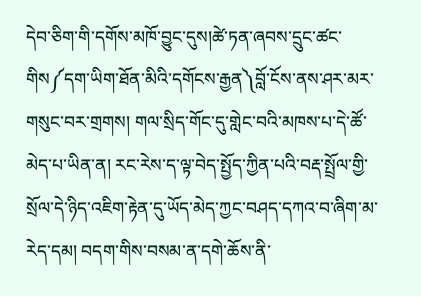དེབ་ཅིག་གི་དགོས་མཁོ་བྱུང་དུས།ཚེ་ཏན་ཞབས་དྲུང་ཚང་གིས༼དག་ཡིག་ཐོན་མིའི་དགོངས་རྒྱན༽བློ་ངོས་ནས་ཤར་མར་གསུང་བར་གྲགས། གལ་སྲིད་གོང་དུ་གླེང་བའི་མཁས་པ་དེ་ཚོ་མེད་པ་ཡིན་ན། རང་རེས་ད་ལྟ་བེད་སྤྱོད་ཀྱིན་པའི་བརྡ་སྤྲོལ་གྱི་སྲོལ་དེ་ཉིད་འཇིག་རྟེན་དུ་ཡོད་མེད་ཀྱང་བཤད་དཀའ་བ་ཞིག་མ་རེད་དམ། བདག་གིས་བསམ་ན་དགེ་ཆོས་ནི་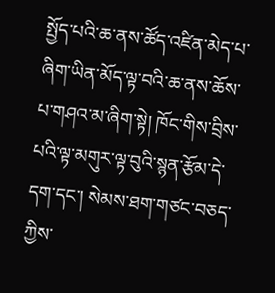སྤྱོད་པའི་ཆ་ནས་ཚོད་འཛིན་མེད་པ་ཞིག་ཡིན་མོད་ལྟ་བའི་ཆ་ནས་ཆོས་པ་གཤའ་མ་ཞིག་སྟེ། ཁོང་གིས་བྲིས་པའི་ལྟ་མགུར་ལྟ་བུའི་སྙན་རྩོམ་དེ་དག་དང་། སེམས་ཐག་གཙང་བཅད་ཀྱིས་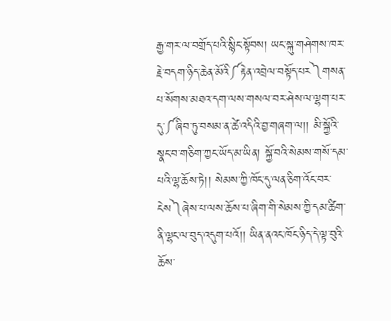རྒྱ་གར་ལ་བགྲོད་པའི་སྙིང་སྟོབས། ཡང་སྐུ་གཤེགས་ཁར་རྗེ་བདག་ཉིད་ཆེན་མོའི༼རྟེན་འབྲེལ་བསྟོད་པར༽གསན་པ་སོགས་མཐའ་དག་ལས་གསལ་བར་ཤེས་ལ་ལྷག་པར་དུ་༼ཞིབ་ཏུ་བསམ་ན་ཚེ་འདིའི་བྱ་གཞག་ལ།། མི་སྐྱོའི་སྣང་བ་གཅིག་ཀྱང་ཡོད་མ་ཡིན། སྐྱོ་བའི་སེམས་གསོ་དམ་པའི་ལྷ་ཆོས་ཏེ།། སེམས་ཀྱི་ཁོང་དུ་ལན་ཅིག་འོང་བར་ངེས༽ཞེས་པ་ལས་ཆོས་པ་ཞིག་གི་སེམས་ཀྱི་དམ་ཚིག་ནི་ལྷང་ལ་བུད་འདུག་པའོ།། ཡིན་ནའང་ཁོང་ཉིད་དེ་ལྟ་བུའི་ཆོས་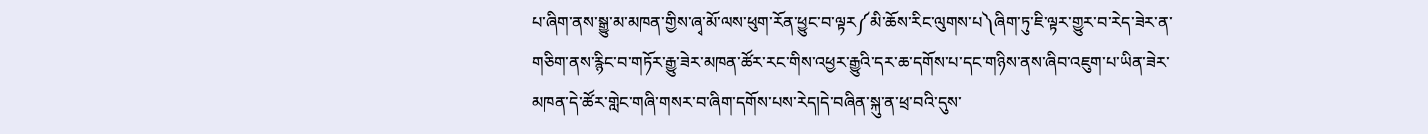པ་ཞིག་ནས་སྒྱུ་མ་མཁན་གྱིས་ཞྭ་མོ་ལས་ཕུག་རོན་ཕྱུང་བ་ལྟར༼མི་ཆོས་རིང་ལུགས་པ༽ཞིག་ཏུ་ཇི་ལྟར་གྱུར་བ་རེད་ཟེར་ན་གཅིག་ནས་རྙིང་བ་གཏོར་རྒྱུ་ཟེར་མཁན་ཚོར་རང་གིས་འཕྱར་རྒྱུའི་དར་ཆ་དགོས་པ་དང་གཉིས་ནས་ཞིབ་འཇུག་པ་ཡིན་ཟེར་མཁན་དེ་ཚོར་གླེང་གཞི་གསར་བ་ཞིག་དགོས་པས་རེད།དེ་བཞིན་སྐུ་ན་ཕྲ་བའི་དུས་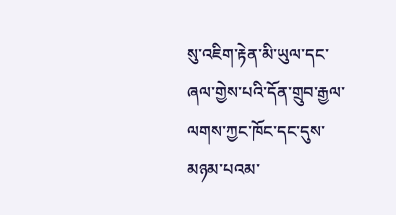སུ་འཇིག་རྟེན་མི་ཡུལ་དང་ཞལ་གྱེས་པའི་དོན་གྲུབ་རྒྱལ་ལགས་ཀྱང་ཁོང་དང་དུས་མཉམ་པའམ་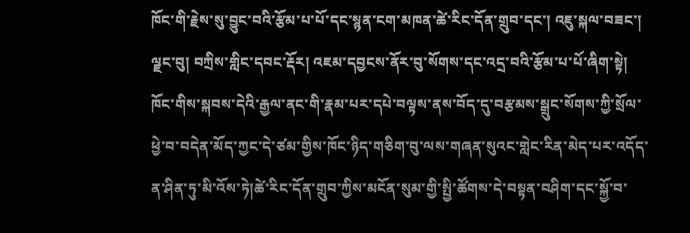ཁོང་གི་རྗེས་སུ་བྱུང་བའི་རྩོམ་པ་པོ་དང་སྙན་ངག་མཁན་ཚེ་རིང་དོན་གྲུབ་དང་། འཇུ་སྐལ་བཟང་། ལྗང་བུ། བཀྲིས་གླིང་དབང་རྡོར། འཇམ་དབྱངས་ནོར་བུ་སོགས་དང་འདྲ་བའི་རྩོམ་པ་པོ་ཞིག་སྟེ། ཁོང་གིས་སྐབས་དེའི་རྒྱལ་ནང་གི་རྣམ་པར་དཔེ་བལྟས་ནས་བོད་དུ་བརྩམས་སྒྲུང་སོགས་ཀྱི་སྲོལ་ཕྱེ་བ་བདེན་མོད་ཀྱང་དེ་ཙམ་གྱིས་ཁོང་ཉིད་གཅིག་བུ་ལས་གཞན་སུའང་གླེང་རིན་མེད་པར་འདོད་ན་ཤིན་ཏུ་མི་འོས་ཏེ།ཚེ་རིང་དོན་གྲུབ་ཀྱིས་མངོན་སུམ་གྱི་སྤྱི་ཚོགས་དེ་བསྟན་བཤིག་དང་སྐྱོ་བ་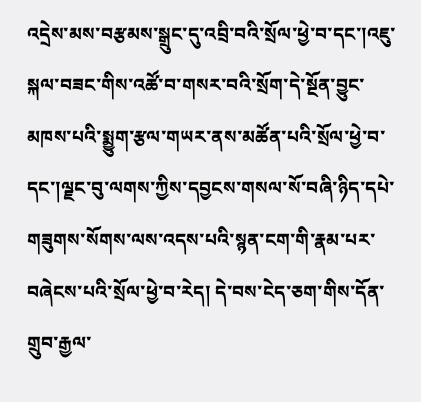འདྲེས་མས་བརྩམས་སྒྲུང་དུ་འབྲི་བའི་སྲོལ་ཕྱེ་བ་དང་།འཇུ་སྐལ་བཟང་གིས་འཚོ་བ་གསར་བའི་སྲོག་དེ་སྔོན་བྱུང་མཁས་པའི་སྨྱུག་རྩལ་གཡར་ནས་མཚོན་པའི་སྲོལ་ཕྱེ་བ་དང་།ལྗང་བུ་ལགས་ཀྱིས་དབྱངས་གསལ་སོ་བཞི་ཉིད་དཔེ་གཟུགས་སོགས་ལས་འདས་པའི་སྙན་ངག་གི་རྣམ་པར་བཞེངས་པའི་སྲོལ་ཕྱེ་བ་རེད། དེ་བས་ངེད་ཅག་གིས་དོན་གྲུབ་རྒྱལ་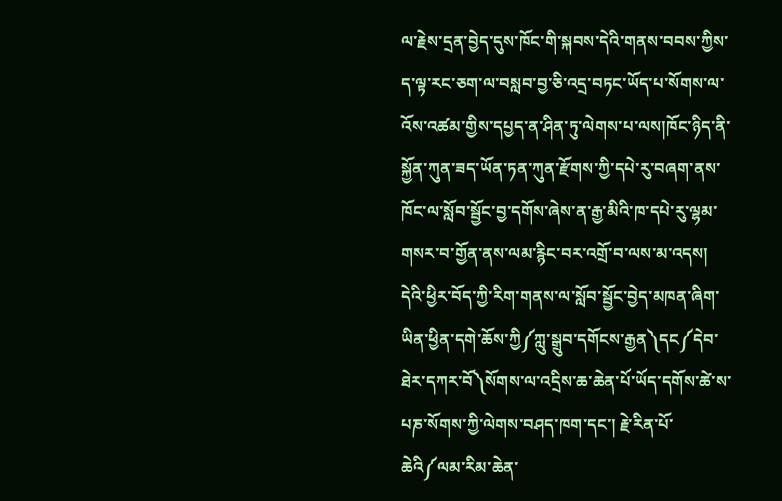ལ་རྗེས་དྲན་བྱེད་དུས་ཁོང་གི་སྐབས་དེའི་གནས་བབས་ཀྱིས་ད་ལྟ་རང་ཅག་ལ་བསླབ་བྱ་ཅི་འདྲ་བཏང་ཡོད་པ་སོགས་ལ་འོས་འཚམ་གྱིས་དཔྱད་ན་ཤིན་ཏུ་ལེགས་པ་ལས།ཁོང་ཉིད་ནི་སྐྱོན་ཀུན་ཟད་ཡོན་ཏན་ཀུན་རྫོགས་ཀྱི་དཔེ་རུ་བཞག་ནས་ཁོང་ལ་སློབ་སྦྱོང་བྱ་དགོས་ཞེས་ན་རྒྱ་མིའི་ཁ་དཔེ་རུ་ལྷམ་གསར་བ་གྱོན་ནས་ལམ་རྙིང་བར་འགྲོ་བ་ལས་མ་འདས། དེའི་ཕྱིར་བོད་ཀྱི་རིག་གནས་ལ་སློབ་སྦྱོང་བྱེད་མཁན་ཞིག་ཡིན་ཕྱིན་དགེ་ཆོས་ཀྱི༼ཀླུ་སྒྲུབ་དགོངས་རྒྱན༽དང༼དེབ་ཐེར་དཀར་བོ༽སོགས་ལ་འདྲིས་ཆ་ཆེན་པོ་ཡོད་དགོས་ཚེ་ས་པཎ་སོགས་ཀྱི་ལེགས་བཤད་ཁག་དང་། རྗེ་རིན་པོ་ཆེའི༼ལམ་རིམ་ཆེན་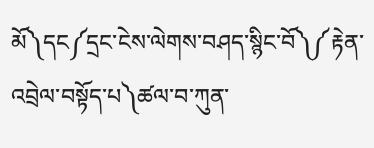མོ༽དང༼དྲང་ངེས་ལེགས་བཤད་སྙིང་བོ༽༼རྟེན་འབྲེལ་བསྟོད་པ༽ཚལ་བ་ཀུན་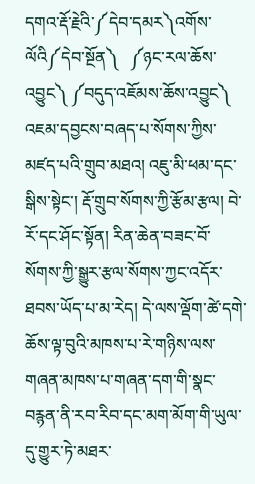དགའ་རྡོ་རྗེའི་༼དེབ་དམར༽འགོས་ལོའི༼དེབ་སྔོན༽   ༼ཉང་རལ་ཆོས་འབྱུང༽ ༼བདུད་འཇོམས་ཆོས་འབྱུང༽ འཇམ་དབྱངས་བཞད་པ་སོགས་ཀྱིས་མཛད་པའི་གྲུབ་མཐའ། འཇུ་མི་ཕམ་དང་སྒིས་སྟེང་། རྡོ་གྲུབ་སོགས་ཀྱི་རྩོམ་རྩལ། བེ་རོ་དང་ཤོང་སྟོན། རིན་ཆེན་བཟང་བོ་སོགས་ཀྱི་སྒྱུར་རྩལ་སོགས་ཀྱང་འདོར་ཐབས་ཡོད་པ་མ་རེད། དེ་ལས་ལྡོག་ཚེ་དགེ་ཆོས་ལྟ་བུའི་མཁས་པ་རེ་གཉིས་ལས་གཞན་མཁས་པ་གཞན་དག་གི་སྣང་བརྙན་ནི་རབ་རིབ་དང་མག་མོག་གི་ཡུལ་དུ་གྱུར་ཏེ་མཐར་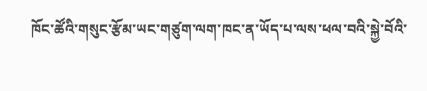ཁོང་ཚོའི་གསུང་རྩོམ་ཡང་གཙུག་ལག་ཁང་ན་ཡོད་པ་ལས་ཕལ་བའི་སྐྱེ་བོའི་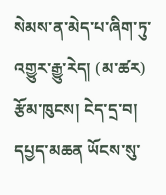སེམས་ན་མེད་པ་ཞིག་ཏུ་འགྱུར་རྒྱུ་རེད། (མ་ཚར)
རྩོམ་ཁུངས། ངེད་དྲ་བ།
དཔྱད་མཆན ཡོངས་སུ་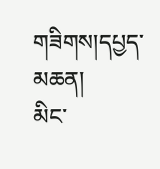གཟིགས།དཔྱད་མཆན།
མིང་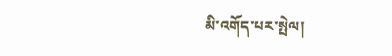མི་འགོད་པར་སྤེལ།